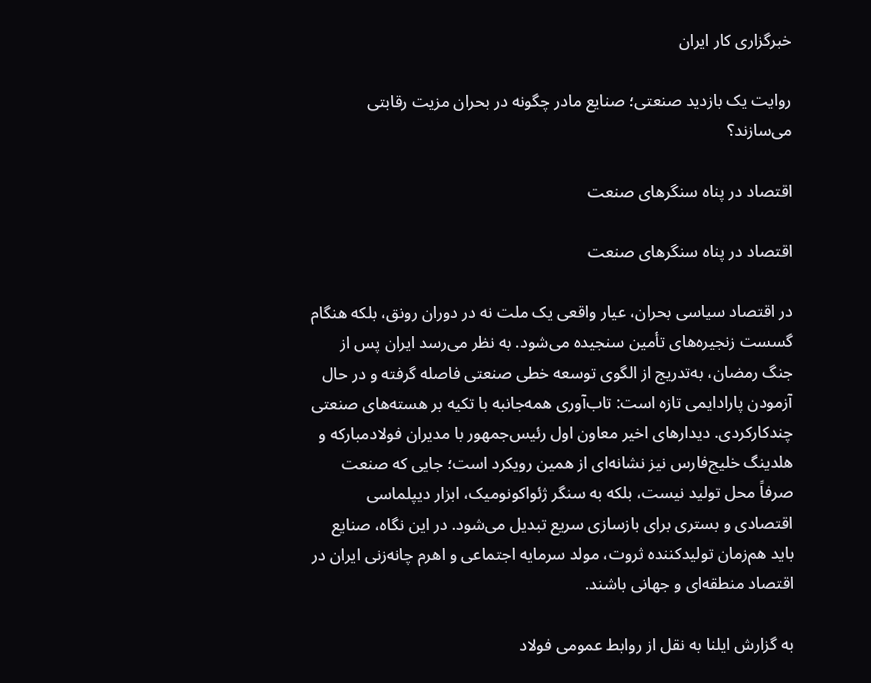خبرگزاری کار ایران

روایت یک بازدید صنعتی؛ صنایع مادر چگونه در بحران مزیت رقابتی می‌سازند؟

اقتصاد در پناه سنگرهای صنعت

اقتصاد در پناه سنگرهای صنعت

در اقتصاد سیاسی بحران، عیار واقعی یک ملت نه در دوران رونق، بلکه هنگام گسست زنجیره‌های تأمین سنجیده می‌شود. به نظر می‌رسد ایران پس از جنگ رمضان، به‌تدریج از الگوی توسعه خطی صنعتی فاصله گرفته و در حال آزمودن پارادایمی تازه است: تاب‌آوری همه‌جانبه با تکیه بر هسته‌های صنعتی چندکارکردی. دیدارهای اخیر معاون اول رئیس‌جمهور با مدیران فولادمبارکه و هلدینگ خلیج‌فارس نیز نشانه‌ای از همین رویکرد است؛ جایی که صنعت صرفاً محل تولید نیست، بلکه به سنگر ژئواکونومیک، ابزار دیپلماسی اقتصادی و بستری برای بازسازی سریع تبدیل می‌شود. در این نگاه، صنایع باید هم‌زمان تولیدکننده ثروت، مولد سرمایه اجتماعی و اهرم چانه‌زنی ایران در اقتصاد منطقه‌ای و جهانی باشند.

به گزارش ایلنا به نقل از روابط عمومی فولاد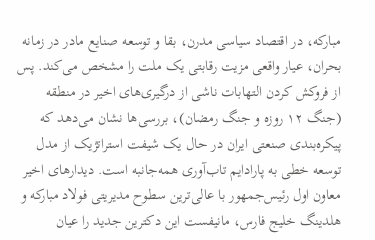مبارکه، در اقتصاد سیاسی مدرن، بقا و توسعه صنایع مادر در زمانه بحران، عیار واقعی مزیت رقابتی یک ملت را مشخص می‌کند. پس از فروکش کردن التهابات ناشی از درگیری‌های اخیر در منطقه (جنگ ۱۲ روزه و جنگ رمضان)، بررسی‌ها نشان می‌دهد که پیکره‌بندی صنعتی ایران در حال یک شیفت استراتژیک از مدل توسعه خطی به پارادایم تاب‌آوری همه‌جانبه است. دیدارهای اخیر معاون اول رئیس‌جمهور با عالی‌ترین سطوح مدیریتی فولاد مبارکه و هلدینگ خلیج فارس، مانیفست این دکترین جدید را عیان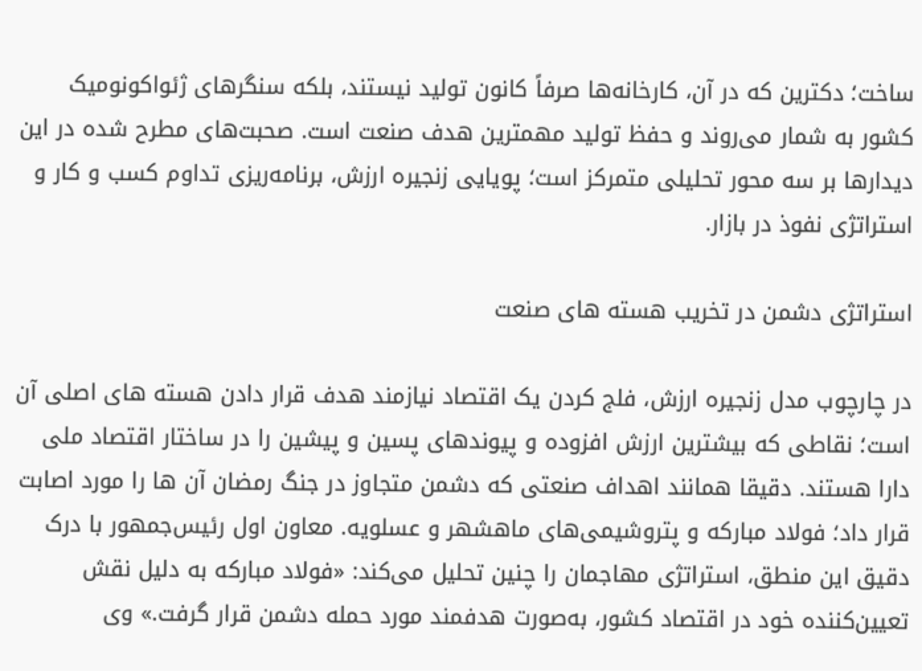ساخت؛ دکترین که در آن، کارخانه‌ها صرفاً کانون تولید نیستند، بلکه سنگرهای ژئواکونومیک کشور به شمار می‌روند و حفظ تولید مهمترین هدف صنعت است. صحبت‌های مطرح شده در این دیدارها بر سه محور تحلیلی متمرکز است؛ پویایی زنجیره ارزش، برنامه‌ریزی تداوم کسب و کار و استراتژی نفوذ در بازار.

استراتژی دشمن در تخریب هسته های صنعت

در چارچوب مدل زنجیره ارزش، فلج کردن یک اقتصاد نیازمند هدف قرار دادن هسته های اصلی آن است؛ نقاطی که بیشترین ارزش افزوده و پیوندهای پسین و پیشین را در ساختار اقتصاد ملی دارا هستند. دقیقا همانند اهداف صنعتی که دشمن متجاوز در جنگ رمضان آن ها را مورد اصابت قرار داد؛ فولاد مبارکه و پتروشیمی‌های ماهشهر و عسلویه. معاون اول رئیس‌جمهور با درک دقیق این منطق، استراتژی مهاجمان را چنین تحلیل می‌کند: «فولاد مبارکه به دلیل نقش تعیین‌کننده خود در اقتصاد کشور، به‌صورت هدفمند مورد حمله دشمن قرار گرفت.» وی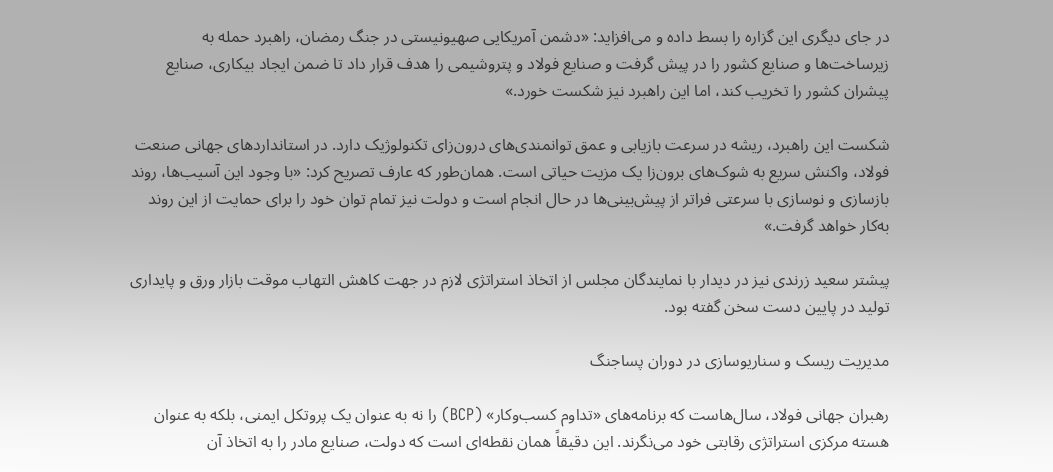در جای دیگری این گزاره را بسط داده و می‌افزاید: «دشمن آمریکایی صهیونیستی در جنگ رمضان، راهبرد حمله به زیرساخت‌ها و صنایع کشور را در پیش گرفت و صنایع فولاد و پتروشیمی را هدف قرار داد تا ضمن ایجاد بیکاری، صنایع پیشران کشور را تخریب کند، اما این راهبرد نیز شکست خورد.»

شکست این راهبرد، ریشه در سرعت بازیابی و عمق توانمندی‌های درون‌زای تکنولوژیک دارد. در استانداردهای جهانی صنعت فولاد، واکنش سریع به شوک‌های برون‌زا یک مزیت حیاتی است. همان‌طور که عارف تصریح کرد: «با وجود این آسیب‌ها، روند بازسازی و نوسازی با سرعتی فراتر از پیش‌بینی‌ها در حال انجام است و دولت نیز تمام توان خود را برای حمایت از این روند به‌کار خواهد گرفت.»

پیشتر سعید زرندی نیز در دیدار با نمایندگان مجلس از اتخاذ استراتژی لازم در جهت کاهش التهاب موقت بازار ورق و پایداری تولید در پایین دست سخن گفته بود.

مدیریت ریسک و سناریوسازی در دوران پساجنگ

رهبران جهانی فولاد، سال‌هاست که برنامه‌های «تداوم کسب‌وکار» (BCP) را نه به عنوان یک پروتکل ایمنی، بلکه به عنوان هسته مرکزی استراتژی رقابتی خود می‌نگرند. این دقیقاً همان نقطه‌ای است که دولت، صنایع مادر را به اتخاذ آن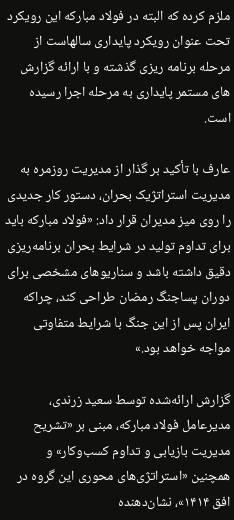ملزم کرده که البته در فولاد مبارکه این رویکرد تحت عنوان رویکرد پایداری سالهاست از مرحله برنامه ریزی گذشته و با ارائه گزارش های مستمر پایداری به مرحله اجرا رسیده است.

عارف با تأکید بر گذار از مدیریت روزمره به مدیریت استراتژیک بحران، دستور کار جدیدی را روی میز مدیران قرار داد: «فولاد مبارکه باید برای تداوم تولید در شرایط بحران برنامه‌ریزی دقیق داشته باشد و سناریوهای مشخصی برای دوران پساجنگ رمضان طراحی کند، چراکه ایران پس از این جنگ با شرایط متفاوتی مواجه خواهد بود.»

گزارش ارائه‌شده توسط سعید زرندی، مدیرعامل فولاد مبارکه، مبنی بر «تشریح مدیریت بازیابی و تداوم کسب‌وکار» و همچنین «استراتژی‌های محوری این گروه در افق ۱۴۱۴»، نشان‌دهنده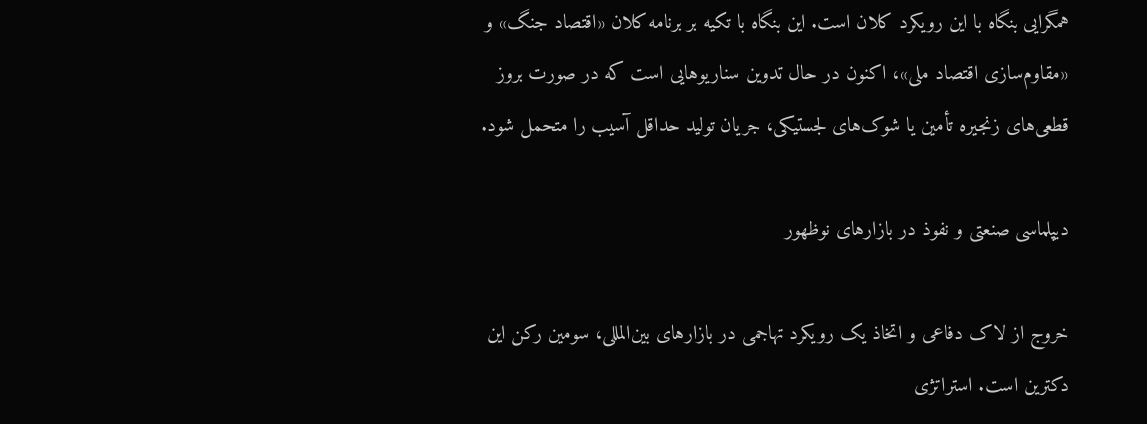همگرایی بنگاه با این رویکرد کلان است. این بنگاه با تکیه بر برنامه کلان «اقتصاد جنگ» و «مقاوم‌سازی اقتصاد ملی»، اکنون در حال تدوین سناریوهایی است که در صورت بروز قطعی‌های زنجیره تأمین یا شوک‌های لجستیکی، جریان تولید حداقل آسیب را متحمل شود.

دیپلماسی صنعتی و نفوذ در بازارهای نوظهور

خروج از لاک دفاعی و اتخاذ یک رویکرد تهاجمی در بازارهای بین‌المللی، سومین رکن این دکترین است. استراتژی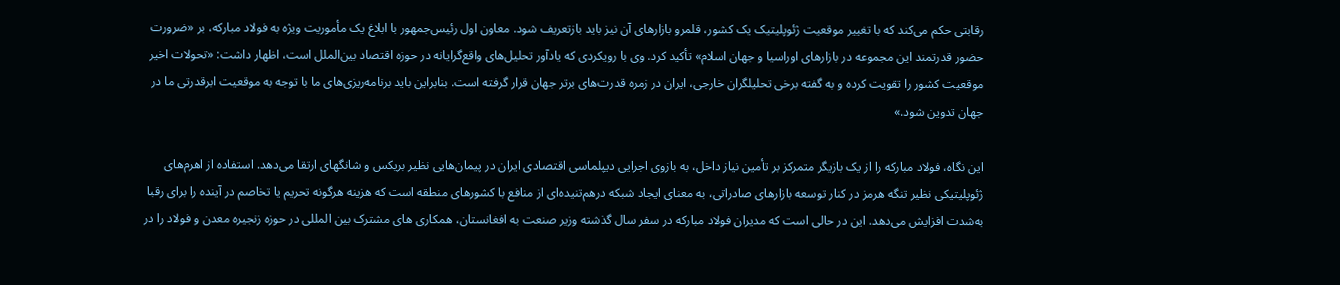رقابتی حکم می‌کند که با تغییر موقعیت ژئوپلیتیک یک کشور، قلمرو بازارهای آن نیز باید بازتعریف شود. معاون اول رئیس‌جمهور با ابلاغ یک مأموریت ویژه به فولاد مبارکه، بر «ضرورت حضور قدرتمند این مجموعه در بازارهای اوراسیا و جهان اسلام» تأکید کرد. وی با رویکردی که یادآور تحلیل‌های واقع‌گرایانه در حوزه اقتصاد بین‌الملل است، اظهار داشت: «تحولات اخیر موقعیت کشور را تقویت کرده و به گفته برخی تحلیلگران خارجی، ایران در زمره قدرت‌های برتر جهان قرار گرفته است. بنابراین باید برنامه‌ریزی‌های ما با توجه به موقعیت ابرقدرتی ما در جهان تدوین شود.»

این نگاه، فولاد مبارکه را از یک بازیگر متمرکز بر تأمین نیاز داخل، به بازوی اجرایی دیپلماسی اقتصادی ایران در پیمان‌هایی نظیر بریکس و شانگهای ارتقا می‌دهد. استفاده از اهرم‌های ژئوپلیتیکی نظیر تنگه هرمز در کنار توسعه بازارهای صادراتی، به معنای ایجاد شبکه درهم‌تنیده‌ای از منافع با کشورهای منطقه است که هزینه هرگونه تحریم یا تخاصم در آینده را برای رقبا به‌شدت افزایش می‌دهد. این در حالی است که مدیران فولاد مبارکه در سفر سال گذشته وزیر صنعت به افغانستان، همکاری های مشترک بین المللی در حوزه زنجیره معدن و فولاد را در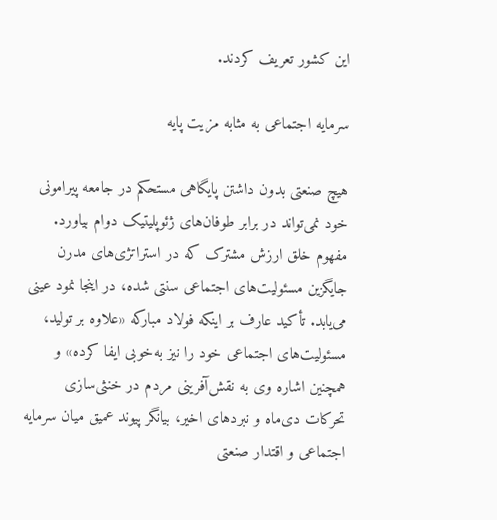این کشور تعریف کردند.

سرمایه اجتماعی به مثابه مزیت پایه

هیچ صنعتی بدون داشتن پایگاهی مستحکم در جامعه پیرامونی خود نمی‌تواند در برابر طوفان‌های ژئوپلیتیک دوام بیاورد. مفهوم خلق ارزش مشترک که در استراتژی‌های مدرن جایگزین مسئولیت‌های اجتماعی سنتی شده، در اینجا نمود عینی می‌یابد. تأکید عارف بر اینکه فولاد مبارکه «علاوه بر تولید، مسئولیت‌های اجتماعی خود را نیز به‌خوبی ایفا کرده» و همچنین اشاره وی به نقش‌آفرینی مردم در خنثی‌سازی تحرکات دی‌ماه و نبردهای اخیر، بیانگر پیوند عمیق میان سرمایه اجتماعی و اقتدار صنعتی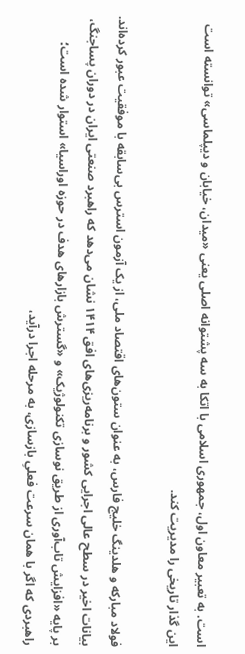است. به تعبیر معاون اول، جمهوری اسلامی با اتکا به سه پشتوانه اصلی یعنی «میدان، خیابان و دیپلماسی» توانسته است این گذار تاریخی را مدیریت کند.

فولاد مبارکه و هلدینگ خلیج فارس، به عنوان ستون‌های اقتصاد ملی، از یک آزمون استرس بی‌سابقه با موفقیت عبور کرده‌اند. بیانات اخیر در سطح عالی اجرایی کشور و برنامه‌ریزی‌های افق ۱۴۱۴ نشان می‌دهد که راهبرد صنعتی ایران در دوران پساجنگ، بر پایه «افزایش تاب‌آوری از طریق نوسازی تکنولوژیک» و «گسترش بازارهای هدف در حوزه اوراسیا» استوار شده است؛ راهبردی که اگر با همان سرعت فعلیِ بازسازی، به مرحله اجرا درآید،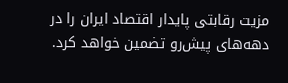مزیت رقابتی پایدار اقتصاد ایران را در دهه‌های پیش‌رو تضمین خواهد کرد.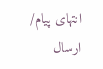انتهای پیام/
ارسال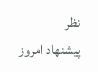نظر
پیشنهاد امروز